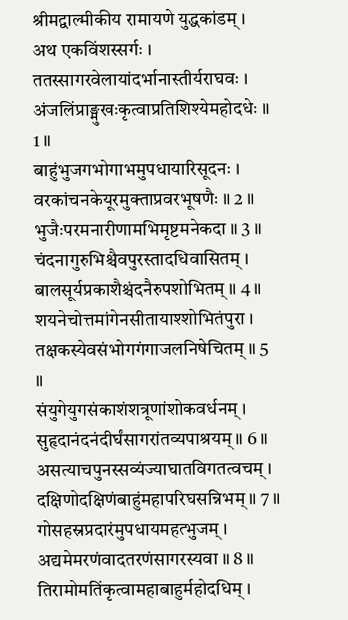श्रीमद्वाल्मीकीय रामायणे युद्धकांडम् ।
अथ एकविंशस्सर्गः ।
ततस्सागरवेलायांदर्भानास्तीर्यराघवः ।
अंजलिंप्राङ्मुखःकृत्वाप्रतिशिश्येमहोदधेः ॥ 1 ॥
बाहुंभुजगभोगाभमुपधायारिसूदनः ।
वरकांचनकेयूरमुक्ताप्रवरभूषणैः ॥ 2 ॥
भुजैःपरमनारीणामभिमृष्टमनेकदा ॥ 3 ॥
चंदनागुरुभिश्चैवपुरस्तादधिवासितम् ।
बालसूर्यप्रकाशैश्चंदनैरुपशोभितम् ॥ 4 ॥
शयनेचोत्तमांगेनसीतायाश्शोभितंपुरा ।
तक्षकस्येवसंभोगगंगाजलनिषेचितम् ॥ 5 ॥
संयुगेयुगसंकाशंशत्रूणांशोकवर्धनम् ।
सुहृदानंदनंदीर्घंसागरांतव्यपाश्रयम् ॥ 6 ॥
असत्याचपुनस्सव्यंज्याघातविगतत्वचम् ।
दक्षिणोदक्षिणंबाहुंमहापरिघसन्निभम् ॥ 7 ॥
गोसहस्रप्रदारंमुपधायमहत्भुजम् ।
अद्यमेमरणंवादतरणंसागरस्यवा ॥ 8 ॥
तिरामोमतिंकृत्वामहाबाहुर्महोदधिम् ।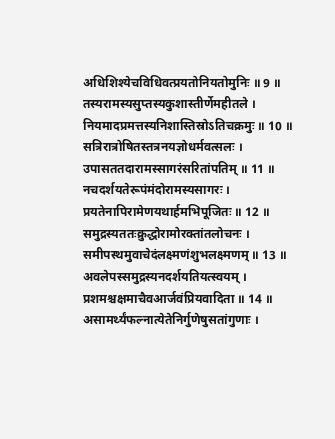अधिशिश्येचविधिवत्प्रयतोनियतोमुनिः ॥ 9 ॥
तस्यरामस्यसुप्तस्यकुशास्तीर्णेमहीतले ।
नियमादप्रमत्तस्यनिशास्तिस्रोऽतिचक्रमुः ॥ 10 ॥
सत्रिरात्रोषितस्तत्रनयज्ञोधर्मवत्सलः ।
उपासततदारामस्सागरंसरितांपतिम् ॥ 11 ॥
नचदर्शयतेरूपंमंदोरामस्यसागरः ।
प्रयतेनापिरामेणयथार्हमभिपूजितः ॥ 12 ॥
समुद्रस्यततःक्रुद्धोरामोरक्तांतलोचनः ।
समीपस्थमुवाचेदंलक्ष्मणंशुभलक्ष्मणम् ॥ 13 ॥
अवलेपस्समुद्रस्यनदर्शयतियत्स्वयम् ।
प्रशमश्चक्षमाचैवआर्जवंप्रियवादिता ॥ 14 ॥
असामर्थ्यंफल्नात्येतेनिर्गुणेषुसतांगुणाः ।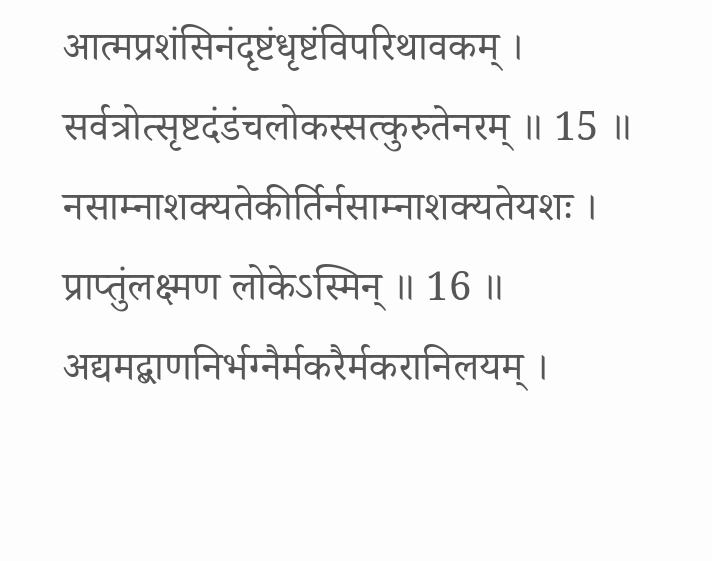आत्मप्रशंसिनंदृष्टंधृष्टंविपरिथावकम् ।
सर्वत्रोत्सृष्टदंडंचलोकस्सत्कुरुतेनरम् ॥ 15 ॥
नसाम्नाशक्यतेकीर्तिर्नसाम्नाशक्यतेयशः ।
प्राप्तुंलक्ष्मण लोकेऽस्मिन् ॥ 16 ॥
अद्यमद्बाणनिर्भग्नैर्मकरैर्मकरानिलयम् ।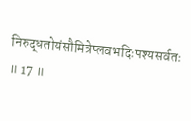निरुद्धतोयंसौमित्रेप्लवभदिःपश्यसर्वतः ॥ 17 ॥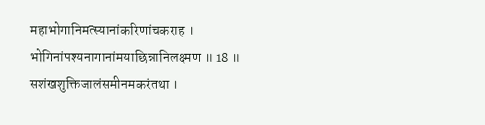महाभोगानिमत्स्यानांकरिणांचकराह ।
भोगिनांपश्यनागानांमयाछिन्नानिलक्ष्मण ॥ 18 ॥
सशंखशुक्तिजालंसमीनमकरंतथा ।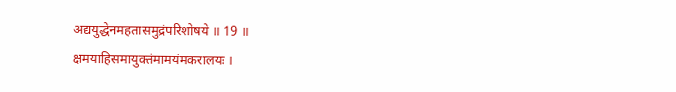अद्ययुद्धेनमहतासमुद्रंपरिशोषये ॥ 19 ॥
क्षमयाहिसमायुक्तंमामयंमकरालयः ।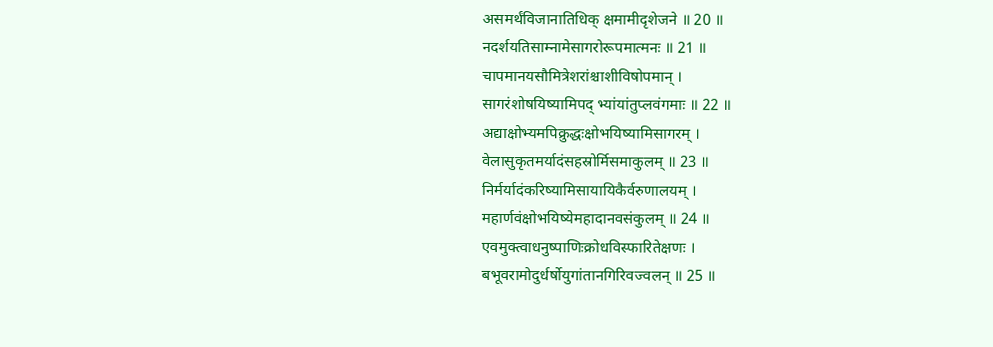असमर्थंविजानातिधिक् क्षमामीदृशेजने ॥ 20 ॥
नदर्शयतिसाम्नामेसागरोरूपमात्मनः ॥ 21 ॥
चापमानयसौमित्रेशरांश्चाशीविषोपमान् ।
सागरंशोषयिष्यामिपद् भ्यांयांतुप्लवंगमाः ॥ 22 ॥
अद्याक्षोभ्यमपिक्रुद्धःक्षोभयिष्यामिसागरम् ।
वेलासुकृतमर्यादंसहस्रोर्मिसमाकुलम् ॥ 23 ॥
निर्मर्यादंकरिष्यामिसायायिकैर्वरुणालयम् ।
महार्णवंक्षोभयिष्येमहादानवसंकुलम् ॥ 24 ॥
एवमुक्त्वाधनुष्पाणिःक्रोधविस्फारितेक्षणः ।
बभूवरामोदुर्धर्षोयुगांतानगिरिवज्वलन् ॥ 25 ॥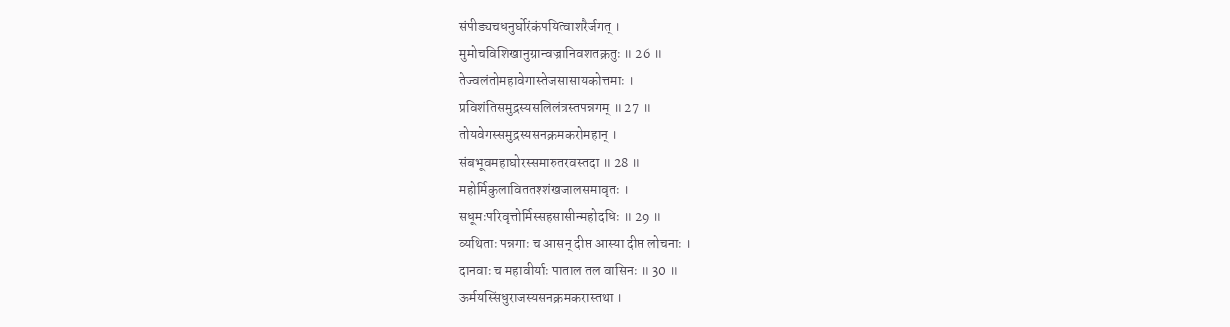संपीड्यचधनुर्घोरंकंपयित्वाशरैर्जगत् ।
मुमोचविशिखानुग्रान्वज्रानिवशतक्रतुः ॥ 26 ॥
तेज्वलंतोमहावेगास्तेजसासायकोत्तमाः ।
प्रविशंतिसमुद्रस्यसलिलंत्रस्तपन्नगम् ॥ 27 ॥
तोयवेगस्समुद्रस्यसनक्रमकरोमहान् ।
संबभूवमहाघोरस्समारुतरवस्तदा ॥ 28 ॥
महोर्मिकुलाविततश्शंखजालसमावृतः ।
सधूमःपरिवृत्तोर्मिस्सहसासीन्महोदधिः ॥ 29 ॥
व्यथिताः पन्नगाः च आसन् दीप्त आस्या दीप्त लोचनाः ।
दानवाः च महावीर्याः पाताल तल वासिनः ॥ 30 ॥
ऊर्मयस्सिंधुराजस्यसनक्रमकरास्तथा ।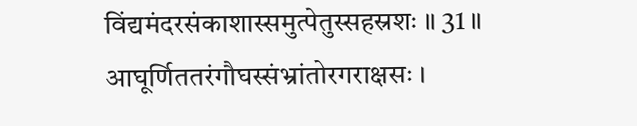विंद्यमंदरसंकाशास्समुत्पेतुस्सहस्रशः ॥ 31 ॥
आघूर्णिततरंगौघस्संभ्रांतोरगराक्षसः ।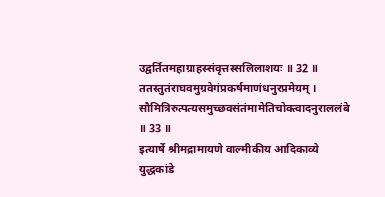उद्वर्तितमहाग्राहस्संवृत्तस्सलिलाशयः ॥ 32 ॥
ततस्तुतंराघवमुग्रवेगंप्रकर्षमाणंधनुरप्रमेयम् ।
सौमित्रिरुत्पत्यसमुच्छवसंतंमामेतिचोक्त्वादनुराललंबे ॥ 33 ॥
इत्यार्षे श्रीमद्रामायणे वाल्मीकीय आदिकाव्ये युद्धकांडे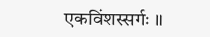एकविंशस्सर्गः ॥